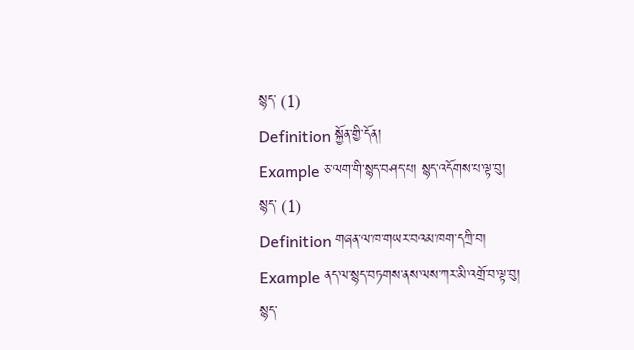སྙད་ (1)
Definition སྐྱོན་གྱི་དོན།
Example ཅ་ལག་གི་སྙད་བཤད་པ། སྙད་འདོགས་པ་ལྟ་བུ།
སྙད་ (1)
Definition གཞན་ལ་ཁ་གཡར་བའམ་ཁག་དཀྲི་བ།
Example ནད་ལ་སྙད་བཏགས་ནས་ལས་ཀར་མི་འགྲོ་བ་ལྟ་བུ།
སྙད་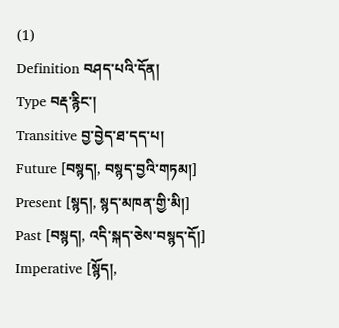(1)
Definition བཤད་པའི་དོན།
Type བརྡ་རྙིང་།
Transitive བྱ་བྱེད་ཐ་དད་པ།
Future [བསྙད།, བསྙད་བྱའི་གཏམ།]
Present [སྙད།, སྙད་མཁན་གྱི་མི།]
Past [བསྙད།, འདི་སྐད་ཅེས་བསྙད་དོ།]
Imperative [སྙོད།,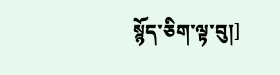སྙོད་ཅིག་ལྟ་བུ།]